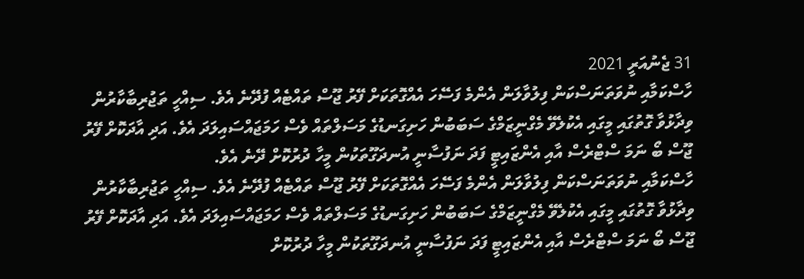31 ޖެނުއަރީ 2021
ހާސްކަމާއި ނުވަތަނަސްކަން ފިލުވާލަން އެންމެ ފަސޭހަ އެއްގޮތަކަށް ފޭރު ޖޫސް ތައްޓެއް ފުދޭނެ އެވެ. ސިއްހީ ތަޖުރިބާކާރުން ވިދާޅުވާ ގޮތުގައި މީގައި އެކުލެވޭ މެގްނީޒަމްގެ ސަބަބުން ހަށިގަނޑުގެ މަސަލްތައް ވެސް ހަމަޖައްސައިލަދަ އެވެ. އަދި އާދަކޮށް ފޭރު ޖޫސް ބޯ ނަމަ ސްޓްރެސް އާއި އެންޒައިޓީ ފަދަ ނަފުސާނީ އުނދަގޫތަކުން މީހާ ދުރުކޮށް ދޭނެ އެވެ.
ހާސްކަމާއި ނުވަތަނަސްކަން ފިލުވާލަން އެންމެ ފަސޭހަ އެއްގޮތަކަށް ފޭރު ޖޫސް ތައްޓެއް ފުދޭނެ އެވެ. ސިއްހީ ތަޖުރިބާކާރުން ވިދާޅުވާ ގޮތުގައި މީގައި އެކުލެވޭ މެގްނީޒަމްގެ ސަބަބުން ހަށިގަނޑުގެ މަސަލްތައް ވެސް ހަމަޖައްސައިލަދަ އެވެ. އަދި އާދަކޮށް ފޭރު ޖޫސް ބޯ ނަމަ ސްޓްރެސް އާއި އެންޒައިޓީ ފަދަ ނަފުސާނީ އުނދަގޫތަކުން މީހާ ދުރުކޮށް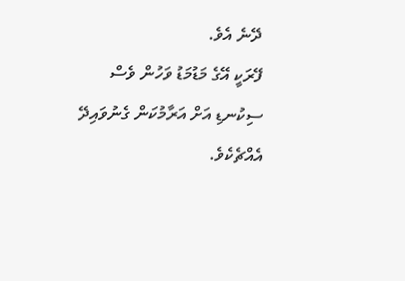ދޭނެ އެވެ.
ފޭރަކީ އޭގެ މަޑުމަޑު ވަހުން ވެސް ސިކުނޑި އަށް އަރާމުކަން ގެނުވައިދޭ އެއްޗެކެވެ.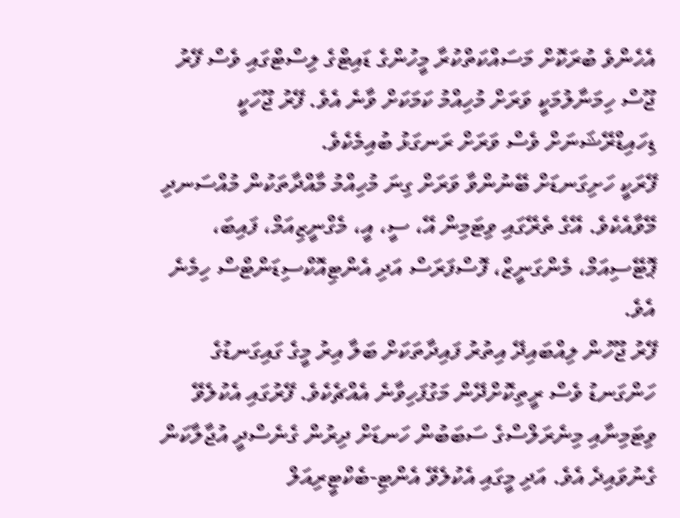އެހެންވެ ބުރަކޮށް މަސައްކަތްކުރާ މީހުންގެ ޑައިޓްގެ ލިސްޓްގައި ވެސް ފޭރު ޖޫސް ހިމަނާލުމަކީ ވަރަށް މުހިއްމު ކަމަކަށް ވާނެ އެވެ. ފޭރު ޖޫހަކީ ޑިހައިޑްރޭޝަނަށް ވެސް ވަރަށް ރަނގަޅު ބުއިމެކެވެ.
ފޭރަކީ ހަށިގަނޑަށް ބޭނުންވާ ވަރަށް ގިނަ މުހިއްމު މާއްދާތަކުން މުއްސަނދި މޭވާއެކެވެ. އޭގެ ތެރޭގައި ވިޓަމިން އޭ، ސީ، އީ، މެގްނީޒިއަމް، ފައިބަ، ޕޮޓޭސިއަމް، މެންގަނީޒް، ފޮސްފަރަސް އަދި އެންޓިއޮކްސިޑަންޓްސް ހިމެނެ އެވެ.
ފޭރު ޖޫހުން ލިއްބައިދޭ އިތުރު ފައިދާތަކަށް ބަލާ އިރު މީގެ ގައިގަނޑުގެ ހަންގަނޑު ވެސް ރީތިކޮށްދޭން މަގުފަހިވާނެ އެއްޗެކެވެ. ފޭރުގައި އެކުލެވޭ ވިޓަމިނާއި މިނެރަލްސްގެ ސަބަބުން ހަނޑަށް ދިރުން ގެނެސްދީ އުޖާލާކަން ގެނުވައިދެ އެވެ. އަދި މީގައި އެކުލެވޭ އެންޓި-ބެކްޓީރިއަލް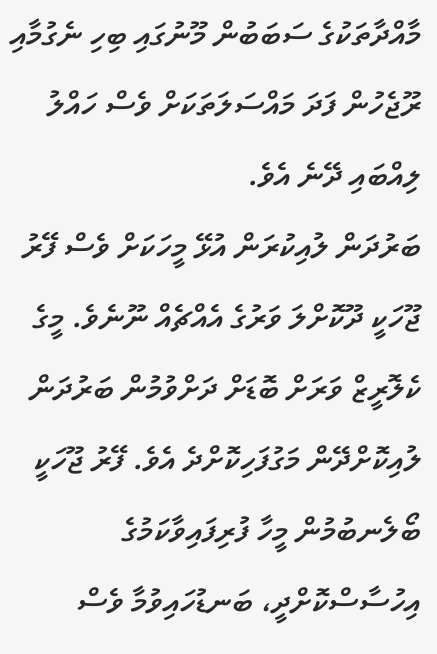މާއްދާތަކުގެ ސަބަބުން މޫނުގައި ބިހި ނެގުމާއި ރޫޖެހުން ފަދަ މައްސަލަތަކަށް ވެސް ހައްލު ލިއްބައި ދޭނެ އެވެ.
ބަރުދަން ލުއިކުރަން އުޅޭ މީހަކަށް ވެސް ފޭރު ޖޫހަކީ ދޫކޮށްލަ ވަރުގެ އެއްޗެއް ނޫނެވެ. މީގެ ކެލޮރީޒް ވަރަށް ބޮޑަށް ދަށްވުމުން ބަރުދަން ލުއިކޮށްދޭން މަގުފަހިކޮށްދެ އެވެ. ފޭރު ޖޫހަކީ ބޯލެނބުމުން މީހާ ފުރިފައިވާކަމުގެ އިހުސާސްކޮށްދީ، ބަނޑުހައިވުމާ ވެސް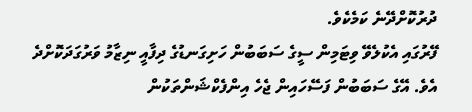ދުރުކޮށްދޭނެ ކަމެކެވެ.
ފޭރުގައި އެކުލެވޭ ވިޓަމިން ސީގެ ސަބަބުން ހަށިގަނޑުގެ ދިފާއީ ނިޒާމު ވަރުގަދަކޮށްދެ އެވެ. އޭގެ ސަބަބުން ފަސޭހައިން ޖެހެ އިންފެކްޝަންތަކުން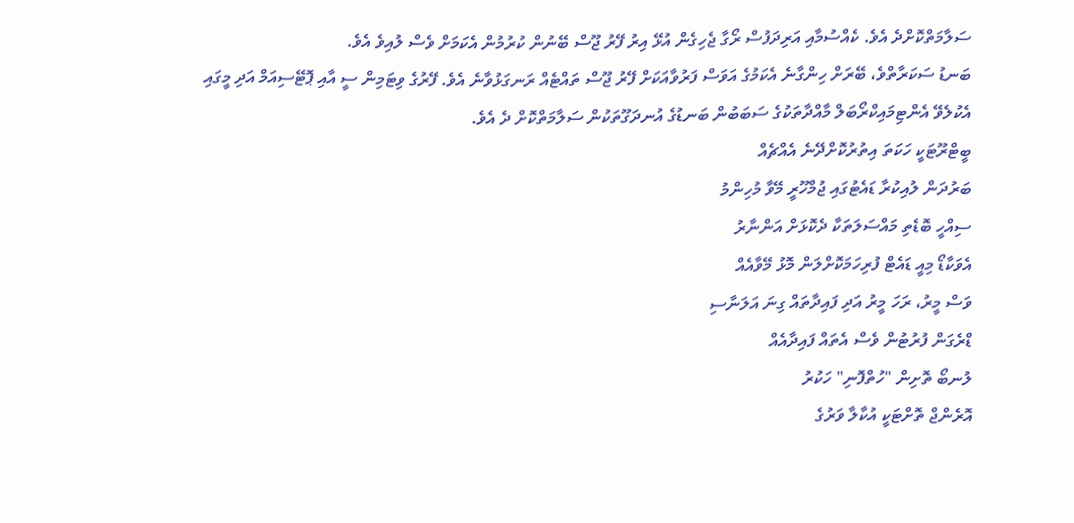ސަލާމަތްކޮށްދެ އެވެ. ކެއްސުމާއި އަރިދަފުސް ރޯގާ ޖެހިގެން އުޅޭ އިރު ފޭރު ޖޫސް ބޭނުން ކުރުމުން އެކަމަށް ވެސް ލުއިވެ އެވެ.
ބަނޑު ސަކަރާތްވެ، ބޭރަށް ހިންގާނެ އެކަމުގެ އަވަސް ފަރުވާއަކަށް ފޭރު ޖޫސް ތައްޓެއް ރަނގަޅުވާނެ އެވެ. ފޭރުގެ ވިޓަމިން ސީ އާއި ޕޮޓޭސިއަމް އަދި މީގައި އެކުލެވޭ އެންޓިމައިކްރޯބަލް މާއްދާތަކުގެ ސަބަބުން ބަނޑުގެ އުނދަގޫތަކުން ސަލާމަތްކޮށް ދެ އެވެ.
ބީޓްރޫޓަކީ ހަކަތަ އިތުރުކޮށްދޭނެ އެއްޗެއް
ބަރުދަން ލުއިކުރާ ޑައެޓުގައި ޖުމްހޫރީ މޭވާ މުހިންމު
ސިއްހީ ބޮޑެތި މައްސަލަތަކާ ދެކޮޅަށް އަންނާރު
އެވަކާޑޯ މިއީ ޑައެޓް ފުރިހަމަކޮށްލަން މޮޅު މޭވާއެއް
ވަސް މީރު، ރަހަ މީރު އަދި ފައިދާތައް ގިނަ އަލަނާސި
ޑްރެގަން ފުރުޓުން ވެސް އެތައް ފައިދާއެއް
ލުނބޯ ތޮށިން "ހުތްފޮނި" ހަކުރު
އޮރެންޖް ތޮށްޓަކީ އުކާލާ ވަރުގެ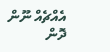އެއްޗެއް ނޫން
ދޮން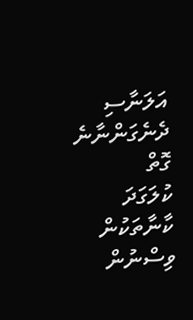އަލަނާސި ދެނެގަންނާނެ ގޮތް
ކުލަގަދަ ކާނާތަކުން ވިސްނުން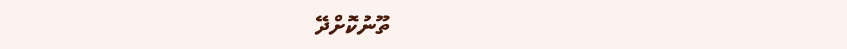ތޫނުކޮށްދޭ